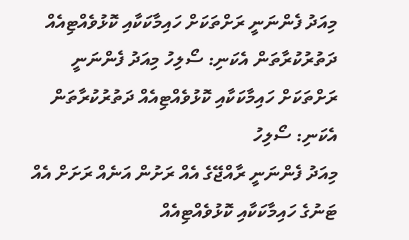މިއަދު ފެންނަނީ ރަށްތަކަށް ހައިމާކަކާއި ކޮޅުވެއްޓިއެއް ދަތުރުކުރާތަން އެކަނި: ސޯލިހު މިއަދު ފެންނަނީ ރަށްތަކަށް ހައިމާކަކާއި ކޮޅުވެއްޓިއެއް ދަތުރުކުރާތަން އެކަނި: ސޯލިހު
މިއަދު ފެންނަނީ ރާއްޖޭގެ އެއް ރަށުން އަނެއް ރަށަށް އެއް ޓަނުގެ ހައިމާކަކާއި ކޮޅުވެއްޓިއެއް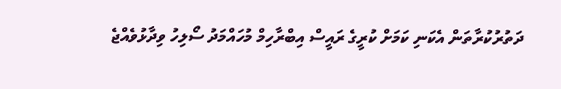ދަތުރުކުރާތަން އެކަނި ކަމަށް ކުރީގެ ރައީސް އިބްރާހިމް މުހައްމަދު ސޯލިހު ވިދާޅުވެއްޖެ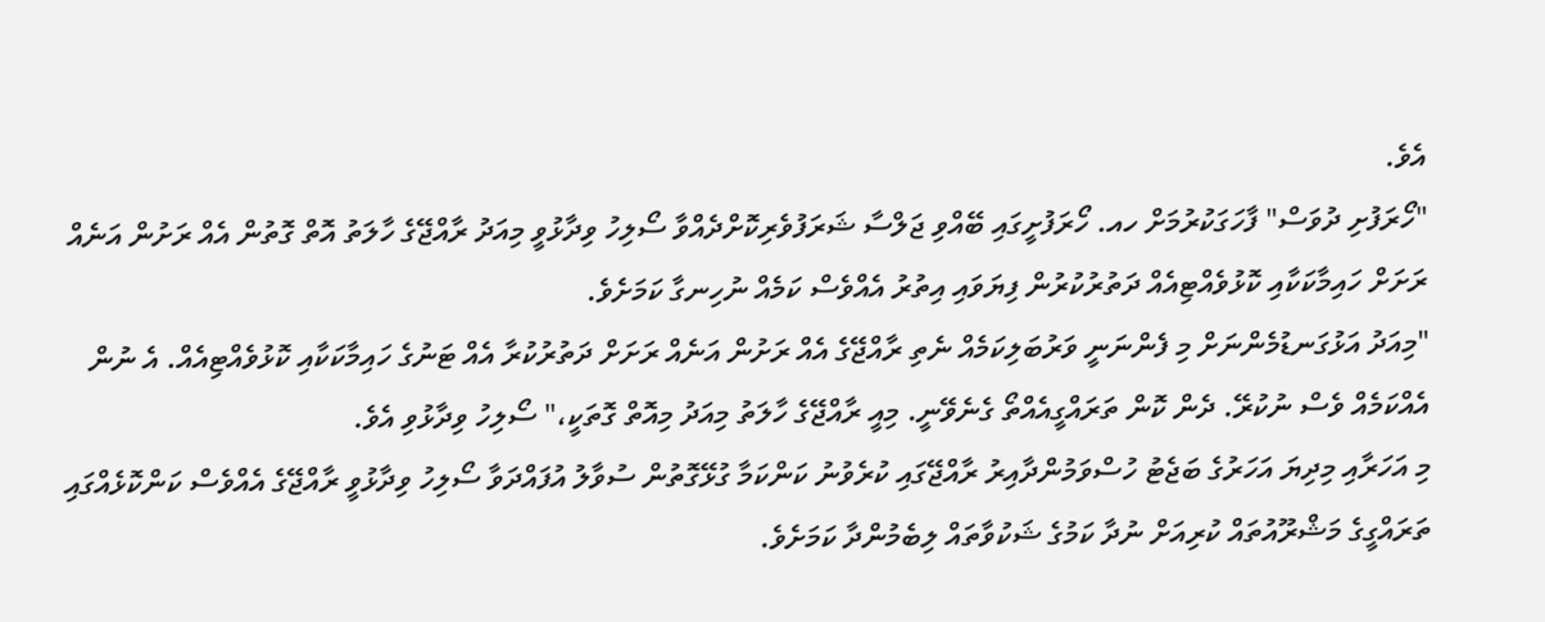އެވެ.
"ހޯރަފުށި ދުވަސް" ފާހަގަކުރުމަށް ހއ. ހޯރަފުށީގައި ބޭއްވި ޖަލްސާ ޝަރަފުވެރިކޮށްދެއްވާ ސޯލިހު ވިދާޅުވީ މިއަދު ރާއްޖޭގެ ހާލަތު އޮތް ގޮތުން އެއް ރަށުން އަނެއް ރަށަށް ހައިމާކަކާއި ކޮޅުވެއްޓިއެއް ދަތުރުކުރުން ފިޔަވައި އިތުރު އެއްވެސް ކަމެއް ނުހިނގާ ކަމަށެވެ.
"މިއަދު އަޅުގަނޑުމެންނަށް މި ފެންނަނީ ވަރުބަލިކަމެއް ނެތި ރާއްޖޭގެ އެއް ރަށުން އަނެއް ރަށަށް ދަތުރުކުރާ އެއް ޓަނުގެ ހައިމާކަކާއި ކޮޅުވެއްޓިއެއް. އެ ނުން އެއްކަމެއް ވެސް ނުކުރޭ. ދެން ކޮން ތަރައްގީއެއްތޯ ގެނެވޭނީ. މިއީ ރާއްޖޭގެ ހާލަތު މިއަދު މިއޮތް ގޮތަކީ،" ސޯލިހު ވިދާޅުވި އެވެ.
މި އަހަރާއި މިދިޔަ އަހަރުގެ ބަޖެޓު ހުސްވަމުންދާއިރު ރާއްޖޭގައި ކުރެވުނު ކަންކަމާ ގުޅޭގޮތުން ސުވާލު އުފައްދަވާ ސޯލިހު ވިދާޅުވީ ރާއްޖޭގެ އެއްވެސް ކަންކޮޅެއްގައި ތަރައްގީގެ މަޝްރޫއުތައް ކުރިއަށް ނުދާ ކަމުގެ ޝަކުވާތައް ލިބެމުންދާ ކަމަށެވެ.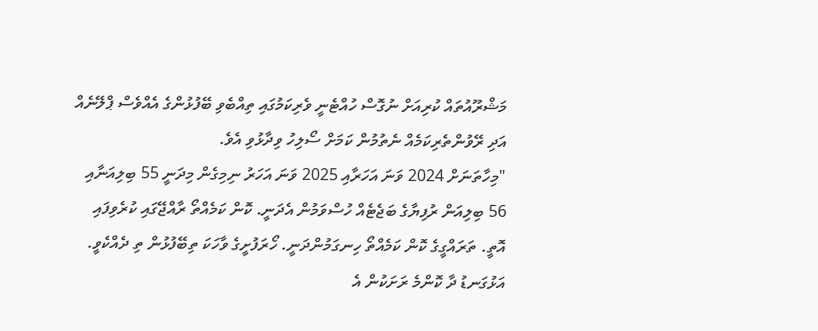މަޝްރޫއުތައް ކުރިއަށް ނުގޮސް ހުއްޓެނީ ވެރިކަމުގައި ތިއްބެވި ބޭފުޅުންގެ އެއްވެސް ޕްލޭނެއް އަދި ރޭވުންތެރިކަމެއް ނެތުމުން ކަމަށް ސޯލިހު ވިދާޅުވި އެވެ.
"މިހާތަނަށް 2024 ވަނަ އަހަރާއި 2025 ވަނަ އަހަރު ނިމިގެން މިދަނީ 55 ބިލިއަނާއި 56 ބިލިއަން ރުފިޔާގެ ބަޖެޓެއް ހުސްވަމުން އެދަނީ. ކޮން ކަމެއްތޯ ރާއްޖޭގައި ކުރެވިފައި އޮތީ. ތަރައްގީގެ ކޮން ކަމެއްތޯ ހިނގަމުންދަނީ. ހޯރަފުށީގެ ވާހަކަ ތިބޭފުޅުން ތި ދެއްކެވީ. އަޅުގަނޑު ދާ ކޮންމެ ރަށަކުން އެ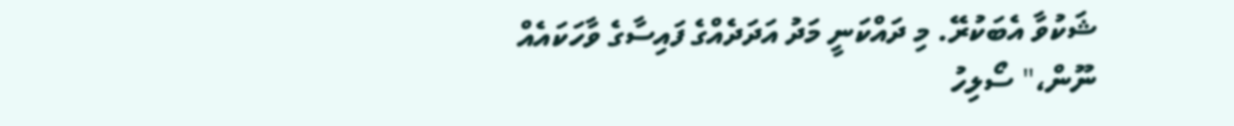ޝަކުވާ އެބަކުރޭ. މި ދައްކަނީ މަދު އަދަދެއްގެ ފައިސާގެ ވާހަކައެއް ނޫން،" ސޯލިހު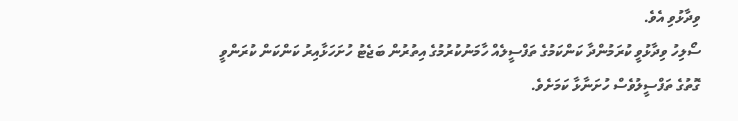ވިދާޅުވި އެވެ.
ސޯލިހު ވިދާޅުވީ ކުރަމުންދާ ކަންކަމުގެ ތަފްސީލެއް ހާމަނުކުރުމުގެ އިތުރުން ބަޖެޓު ހުށަހަޅާއިރު ކަންކަން ކުރަންވީ ގޮތުގެ ތަފްސީލުވެސް ހުށަނާޅާ ކަމަށެވެ.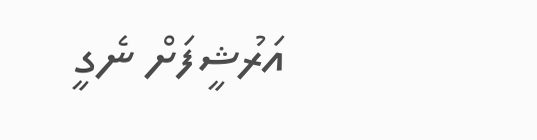އަރުޝީފަށް ނެގީ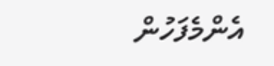އެންމެފަހުން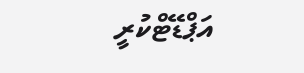އަޕްޑޭޓްކުރީ